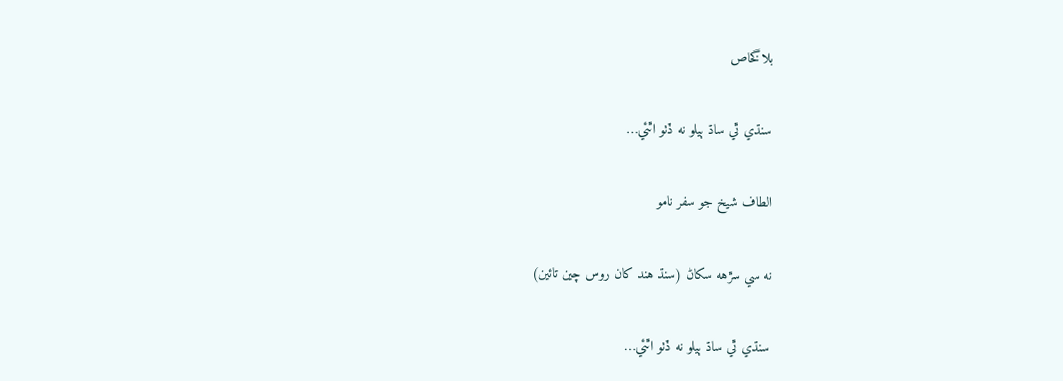بلاگخاص

سنڌي ٿي ساڌ ٻيلو نه ڏٺو اٿئي…

الطاف شيخ جو سفر نامو

نه سي سڙهه سکاڻ (سنڌ هند کان روس چين تائين)

سنڌي ٿي ساڌ ٻيلو نه ڏٺو اٿئي…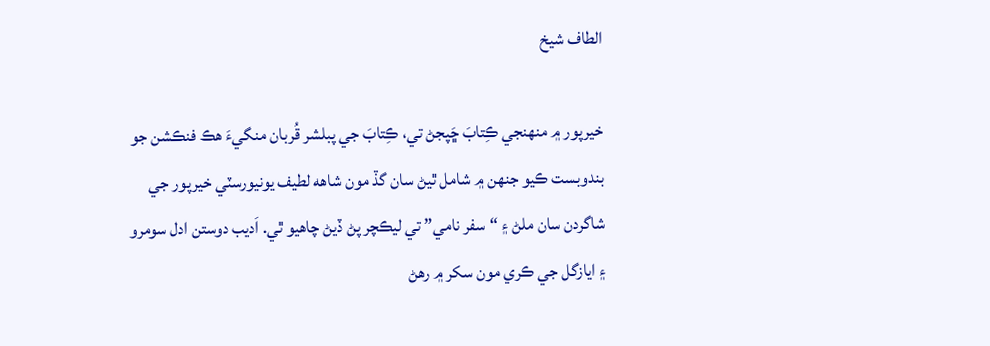الطاف شيخ

خيرپور ۾ منهنجي ڪِتابَ ڇَپجڻ تي، ڪِتابَ جي پبلشر قُربان منگيءَ هڪ فنڪشن جو بندوبست ڪيو جنهن ۾ شامل ٿيڻ سان گڏ مون شاهه لطيف يونيورسٽي خيرپور جي شاگردن سان ملڻ ۽ “سفر نامي” تي ليڪچر پڻ ڏيڻ چاهيو ٿي. اَديب دوستن ادل سومرو ۽ ايازگل جي ڪري مون سکر ۾ رهڻ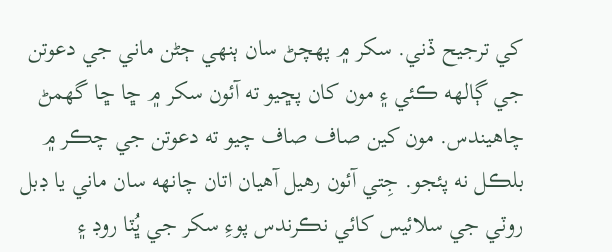کي ترجيح ڏني. سکر ۾ پهچڻ سان ٻنهي ڄڻن ماني جي دعوتن جي ڳالهه ڪئي ۽ مون کان پڇيو ته آئون سکر ۾ ڇا ڇا گهمڻ چاهيندس. مون کين صاف صاف چيو ته دعوتن جي چڪر ۾ بلڪل نه پئجو. جِتي آئون رهيل آهيان اتان چانهه سان ماني يا ڊبل روٽي جي سلائيس کائي نڪرندس پوءِ سکر جي ڀُٽا روڊ ۽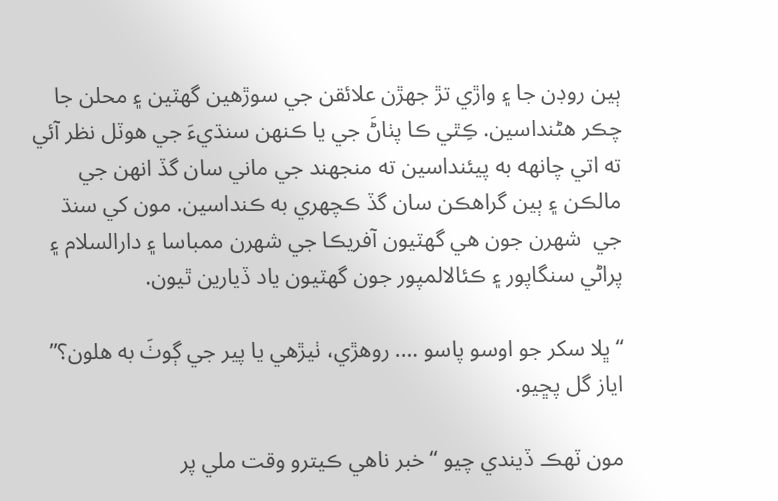ٻين روڊن جا ۽ واڙي تڙ جهڙن علائقن جي سوڙهين گهٽين ۽ محلن جا چڪر هڻنداسين. ڪِٿي ڪا پٺاڻَ جي يا ڪنهن سنڌيءَ جي هوٽل نظر آئي ته اتي چانهه به پيئنداسين ته منجهند جي ماني سان گڏ انهن جي مالڪن ۽ ٻين گراهڪن سان گڏ ڪچهري به ڪنداسين. مون کي سنڌ جي  شهرن جون هي گهٽيون آفريڪا جي شهرن ممباسا ۽ دارالسلام ۽ پراڻي سنگاپور ۽ ڪئالالمپور جون گهٽيون ياد ڏيارين ٿيون.

“ڀلا سکر جو اوسو پاسو …. روهڙي، ٺيڙهي يا پير جي ڳوٺَ به هلون؟” اياز گل پڇيو.

مون ٽهڪ ڏيندي چيو “خبر ناهي ڪيترو وقت ملي پر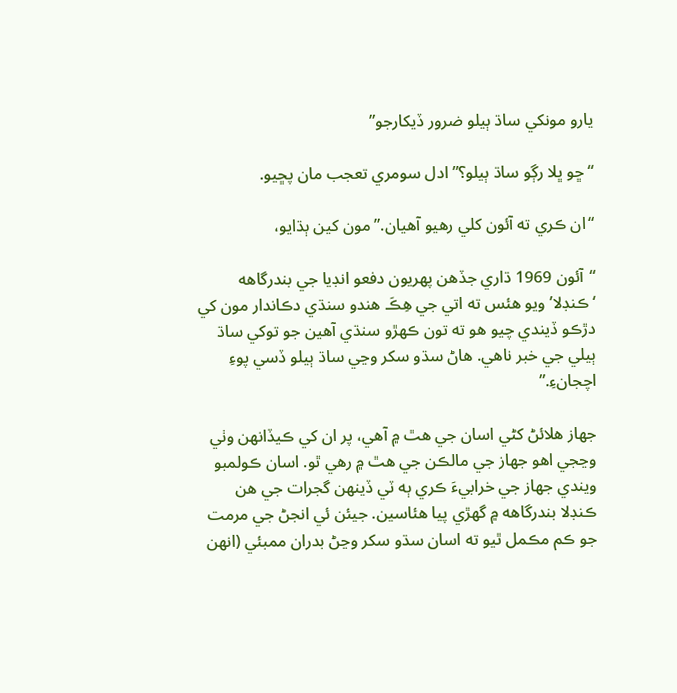يارو مونکي ساڌ ٻيلو ضرور ڏيکارجو”

“ڇو ڀلا رڳو ساڌ ٻيلو؟” ادل سومري تعجب مان پڇيو.

“ان ڪري ته آئون کلي رهيو آهيان.” مون کين ٻڌايو،

“آئون 1969 ڌاري جڏهن پهريون دفعو انڊيا جي بندرگاهه ‘ڪنڊلا’ ويو هئس ته اتي جي هِڪَ هندو سنڌي دڪاندار مون کي دڙڪو ڏيندي چيو هو ته تون ڪهڙو سنڌي آهين جو توکي ساڌ ٻيلي جي خبر ناهي. هاڻ سڌو سکر وڃي ساڌ ٻيلو ڏسي پوءِ اچجانءِ.”

جهاز هلائڻ کڻي اسان جي هٿ ۾ آهي، پر ان کي ڪيڏانهن وٺي وڃجي اهو جهاز جي مالڪن جي هٿ ۾ رهي ٿو. اسان ڪولمبو ويندي جهاز جي خرابيءَ ڪري ٻه ٽي ڏينهن گجرات جي هن ڪنڊلا بندرگاهه ۾ گهڙي پيا هئاسين. جيئن ئي انجڻ جي مرمت جو ڪم مڪمل ٿيو ته اسان سڌو سکر وڃڻ بدران ممبئي (انهن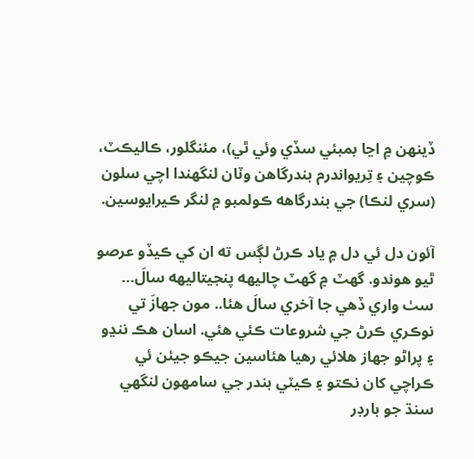ڏينهن ۾ اڃا بمبئي سڏي وئي ٿي)، مئنگلور، ڪاليڪٽ، ڪوچين ۽ تِريواندرم بندرگاهن وٽان لنگهندا اچي سلون (سري لنڪا) جي بندرگاهه ڪولمبو ۾ لنگر ڪيرايوسين.

آئون دل ئي دل ۾ ياد ڪرڻ لڳس ته ان کي ڪيڏو عرصو ٿيو هوندو. گهٽ ۾ گهٽ چاليهه پنجيتاليهه سالَ… سٺ واري ڏهي جا آخري سالَ هئا.. مون جهازَ تي نوڪري ڪرڻ جي شروعات ڪئي هئي. اسان هڪ ننڍو ۽ پراڻو جهاز هلائي رهيا هئاسين جيڪو جيئن ئي ڪراچي کان نڪتو ۽ ڪيٽي بندر جي سامهون لنگهي سنڌ جو بارڊر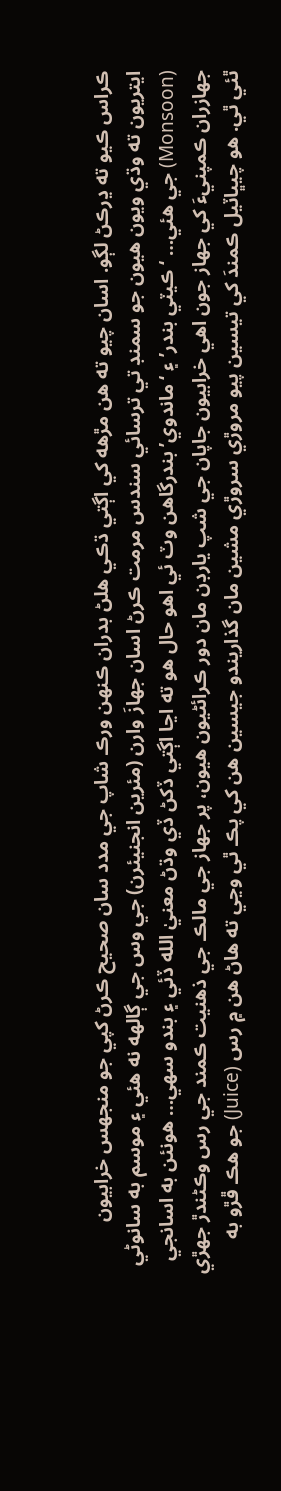ڪراس ڪيو ته ڍرڪڻ لڳو. اسان چيو ته هن مڙهه کي اڳتي ڌڪي هلڻ بدران ڪنهن ورڪ شاپ جي مدد سان صحيح ڪرڻ کپي جو منجھس خرابيون ايتريون ته وڌي ويون هيون جو سمنڊ تي ترسائي سندس مرمت ڪرڻ اسان جهازَ وارن (مئرين انجنيئرن) جي وس جي ڳالهه نه هئي ۽ موسم به سانوڻي (Monsoon) جي هئي… ‘ڪيٽي بندر’ ۽ ‘ماندوي’ بندرگاهن وٽ ئي اهو حال هو ته اڃا اڳتي ڏکڻ ڏي وڌڻ معنيٰ الله ڏئي ۽ بندو سهي… هونئن به اسانجي جهازران ڪمپنيءَ کي جهاز جون اهي خرابيون جاپان جي شپ يارڊن مان دور ڪرائڻيون هيون، پر جهاز جي مالڪ جي ذهنيت ڪمند جي رس وڪڻندڙ جهڙي ٿئي ٿي. هو چيڀاٽيل ڪمندَ کي تيسين پيو مروڙي سروڙي مشين مان گذاريندو جيسين هن کي پڪ ٿي وڃي ته هاڻ هن ۾ رس (Juice) جو هڪ ڦڙو به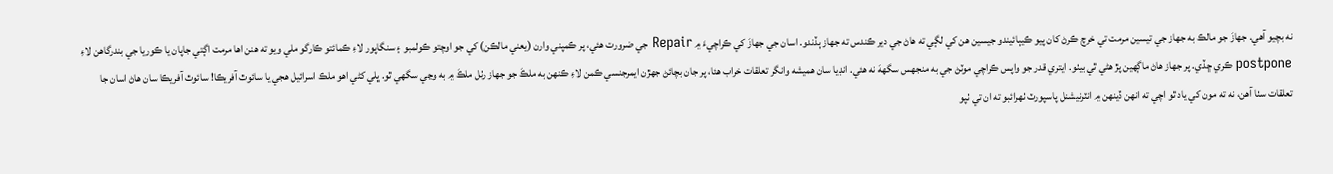نه بچيو آهي. جهازَ جو مالڪ به جهاز جي تيسين مرمت تي خرچ ڪرڻ کان پيو ڪيٻائيندو جيسين هن کي لڳي ته هاڻ جي دير ڪندس ته جهاز ٻڏندو. اسان جي جهازَ کي ڪراچيءَ ۾ Repair جي ضرورت هئي، پر ڪمپني وارن (يعني مالڪن) کي جو اوچتو ڪولمبو ۽ سنگاپور لاءِ ڪمائتو ڪارگو ملي ويو ته هنن اها مرمت اڳتي جاپان يا ڪوريا جي بندرگاهن لاءِ postpone ڪري ڇڏي. پر جهاز هاڻ ماڳهين پڙ هڻي ٿي بيٺو. ايتري قدر جو واپس ڪراچي موٽڻ جي به منجھس سگههَ نه هئي. انڊيا سان هميشه وانگر تعلقات خراب هئا، پر جان بچائڻ جهڙن ايمرجنسي ڪمن لاءِ ڪنهن به ملڪَ جو جهاز رٺل ملڪَ ۾ به وڃي سگهي ٿو. ڀلي کڻي اهو ملڪ اسرائيل هجي يا سائوٿ آفريڪا! سائوٿ آفريڪا سان هاڻ اسان جا تعلقات سٺا آهن، نه ته مون کي ياد ٿو اچي ته انهن ڏينهن ۾ انٽرنيشنل پاسپورٽ ٺهرائبو ته ان تي ٺپو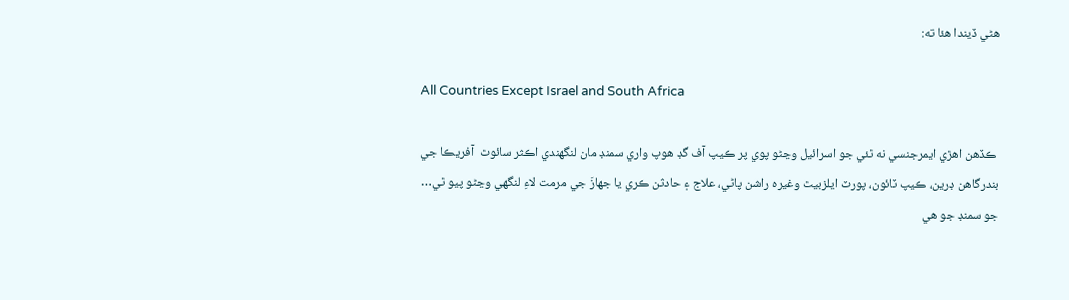هڻي ڏيندا هئا ته:

All Countries Except Israel and South Africa

 ڪڏهن اهڙي ايمرجنسي نه ٿئي جو اسرائيل وڃڻو پوي پر ڪيپ آف گڊ هوپ واري سمنڊ مان لنگهندي اڪثر سائوٿ  آفريڪا جي بندرگاهن ڊرين، ڪيپ ٽائون، پورٽ ايلزبيٿ وغيره راشن پاڻي، علاج ۽ حادثن ڪري يا جهازَ جي مرمت لاءِ لنگهي وڃڻو پيو ٿي… جو سمنڊ جو هي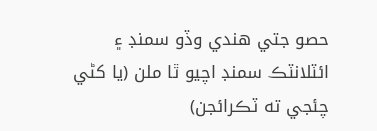حصو جتي هندي وڏو سمنڊ ۽ ائٽلانٽڪ سمنڊ اچيو ٿا ملن (يا کڻي چئجي ته ٽڪرائجن)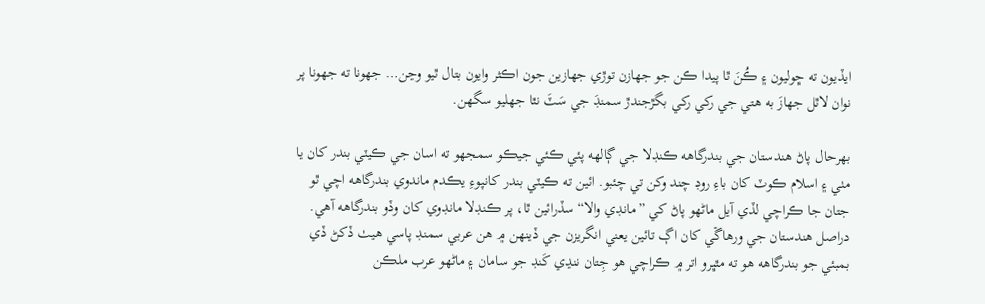ايڏيون ته ڇوليون ۽ ڪُنَ ٿا پيدا ڪن جو جهازن توڙي جهازين جون اڪثر وايون بتال ٿيو وڃن… جھونا ته جھونا پر نوان لاٿل جهازَ به هتي جي رکي رکي بگڙجندڙ سمنڊَ جي سَٽَ نٿا جھليو سگهن.

بهرحال پاڻ هندستان جي بندرگاهه ڪنڊلا جي ڳالهه پئي ڪئي جيڪو سمجھو ته اسان جي ڪيٽي بندر کان يا مٺي ۽ اسلام ڪوٽ کان باءِ روڊ چند وکن تي چئبو. ائين ته ڪيٽي بندر کانپوءِ يڪدم ماندوي بندرگاهه اچي ٿو جتان جا ڪراچي لڏي آيل ماڻهو پاڻ کي ”مانڊي والا“ سڏرائين ٿا، پر ڪنڊلا مانڊوي کان وڏو بندرگاهه آهي. دراصل هندستان جي ورهاڱي کان اڳ تائين يعني انگريزن جي ڏينهن ۾ هن عربي سمنڊ پاسي هيٺ ڏکڻ ڏي بمبئي جو بندرگاهه هو ته مٿڀرو اتر ۾ ڪراچي هو جِتان ننڍي کَنڊ جو سامان ۽ ماڻهو عرب ملڪن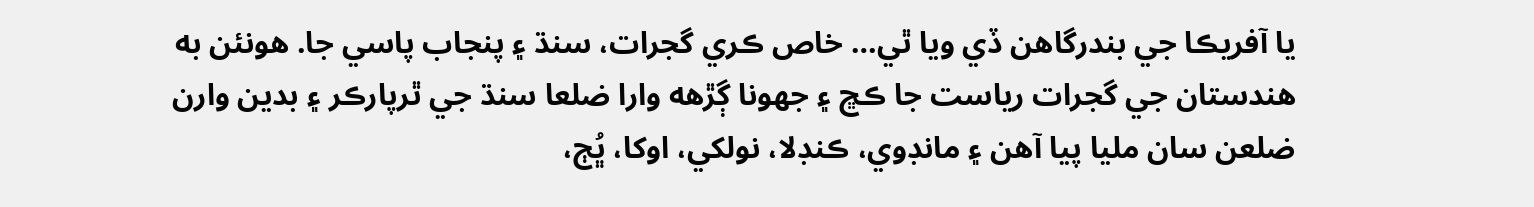يا آفريڪا جي بندرگاهن ڏي ويا ٿي… خاص ڪري گجرات، سنڌ ۽ پنجاب پاسي جا. هونئن به هندستان جي گجرات رياست جا ڪڇ ۽ جھونا ڳڙهه وارا ضلعا سنڌ جي ٿرپارڪر ۽ بدين وارن ضلعن سان مليا پيا آهن ۽ مانڊوي، ڪنڊلا، نولکي، اوکا، ڀُڄ،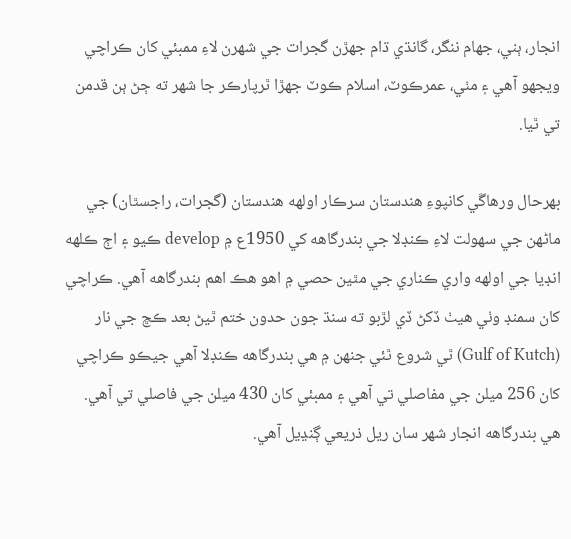انجار، ٻني، جھام ننگر، گانڌي ڌام جهڙن گجرات جي شهرن لاءِ ممبئي کان ڪراچي ويجھو آهي ۽ مٺي، عمرڪوٽ، اسلام ڪوٽ جهڙا ٿرپارڪر جا شهر ته ڄڻ ٻن قدمن تي ٿيا.

بهرحال ورهاڱي کانپوءِ هندستان سرڪار اولهه هندستان (گجرات، راجسٿان) جي ماڻهن جي سهولت لاءِ ڪنڊلا جي بندرگاهه کي 1950ع ۾ develop ڪيو ۽ اڄ ڪلهه انڊيا جي اولهه واري ڪناري جي مٿين حصي ۾ اهو هڪ اهم بندرگاهه آهي. ڪراچي کان سمنڊ وٺي هيٺ ڏکڻ ڏي لڙبو ته سنڌ جون حدون ختم ٿيڻ بعد ڪڇ جي نار (Gulf of Kutch) ٿي شروع ٿئي جنهن ۾ هي بندرگاهه ڪنڊلا آهي جيڪو ڪراچي کان 256 ميلن جي مفاصلي تي آهي ۽ ممبئي کان 430 ميلن جي فاصلي تي آهي. هي بندرگاهه انجار شهر سان ريل ذريعي ڳنڍيل آهي.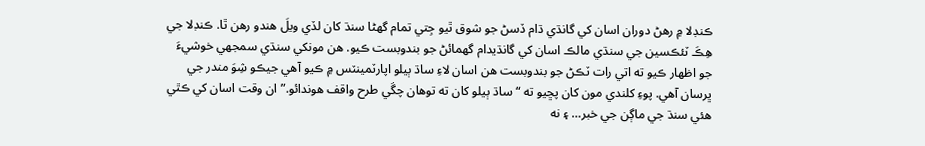ڪنڊلا ۾ رهڻ دوران اسان کي گانڌي ڌام ڏسڻ جو شوق ٿيو جِتي تمام گهڻا سنڌ کان لڏي ويلَ هندو رهن ٿا. ڪنڊلا جي هِڪَ ٽئڪسين جي سنڌي مالڪ اسان کي گانڌيدام گهمائڻ جو بندوبست ڪيو. هن مونکي سنڌي سمجھي خوشيءَ جو اظهار ڪيو ته اتي رات ٽڪڻ جو بندوبست هن اسان لاءِ ساڌ ٻيلو اپارٽمينٽس ۾ ڪيو آهي جيڪو شِوَ مندر جي ڀرسان آهي. پوءِ کلندي مون کان پڇيو ته “ساڌ ٻيلو کان ته توهان چڱي طرح واقف هوندائو.” ان وقت اسان کي ڪٿي هئي سنڌ جي ماڳن جي خبر… ۽ نه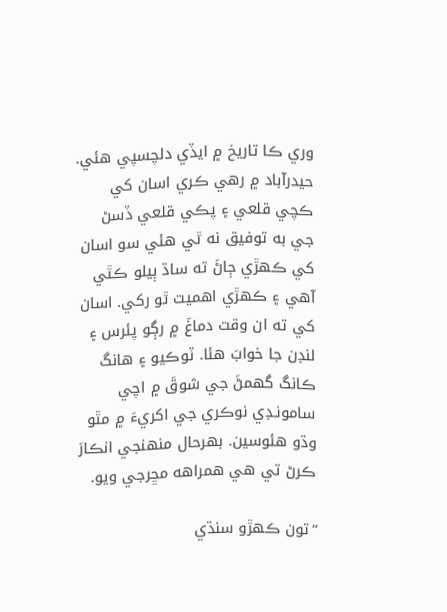وري ڪا تاريخ ۾ ايڏي دلچسپي هئي. حيدرآباد ۾ رهي ڪري اسان کي ڪچي قلعي ۽ پڪي قلعي ڏسڻ جي به توفيق نه ٿي هئي سو اسان کي ڪهڙي ڄاڻَ ته ساڌ ٻيلو ڪٿي آهي ۽ ڪهڙي اهميت ٿو رکي. اسان کي ته ان وقت دماغَ ۾ رڳو پئرس ۽ لنڊن جا خوابَ هئا. ٽوڪيو ۽ هانگ ڪانگ گهمڻَ جي شوقَ ۾ اچي سامونـڊي نوڪري جي اکريءَ ۾ مٿو وڌو هئوسين. بهرحال منهنجي انڪارَ ڪرڻ تي هي همراهه مڇرجي ويو.

“تون ڪهڙو سنڌي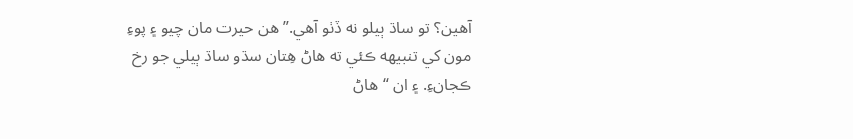آهين؟ تو ساڌ ٻيلو نه ڏٺو آهي.” هن حيرت مان چيو ۽ پوءِ مون کي تنبيهه ڪئي ته هاڻ هِتان سڌو ساڌ ٻيلي جو رخ ڪجانءِ. ۽ ان “هاڻ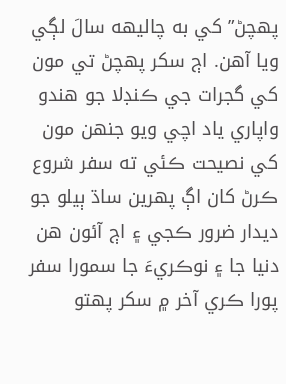پهچڻ” کي به چاليهه سالَ لڳي ويا آهن. اڄ سکر پهچڻ تي مون کي گجرات جي ڪنڊلا جو هندو واپاري ياد اچي ويو جنهن مون کي نصيحت ڪئي ته سفر شروع ڪرڻ کان اڳ پهرين ساڌ ٻيلو جو ديدار ضرور ڪجي ۽ اڄ آئون هن دنيا جا ۽ نوڪريءَ جا سمورا سفر پورا ڪري آخر ۾ سکر پهتو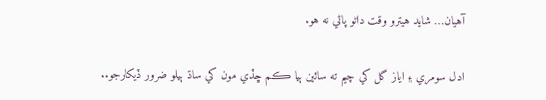آهيان… شايد هيترو وقت داڻو پاڻي نه هو.

ادل سومري ۽ اياز گل کي چيم ته سائين ٻيا ڪم ڇڏي مون کي ساڌ ٻيلو ضرور ڏيکارجو..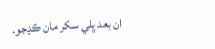ان بعد ڀلي سکر مان ڪڍجو.